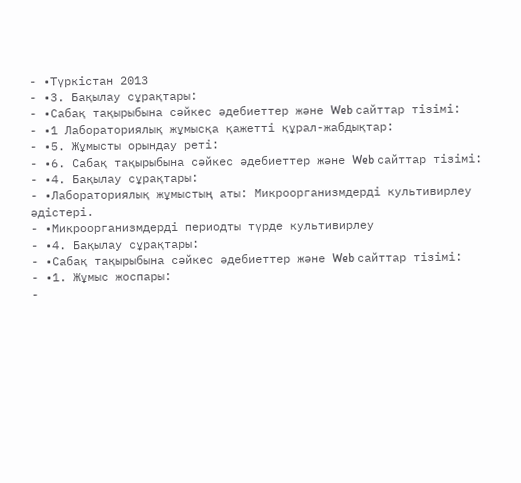- •Түркістан 2013
- •3. Бақылау сұрақтары:
- •Сабақ тақырыбына сәйкес әдебиеттер және Web сайттар тізімі:
- •1 Лабораториялық жұмысқа қажетті құрал-жабдықтар:
- •5. Жұмысты орындау реті:
- •6. Сабақ тақырыбына сәйкес әдебиеттер және Web сайттар тізімі:
- •4. Бақылау сұрақтары:
- •Лабораториялық жұмыстың аты: Микроорганизмдерді культивирлеу әдістері.
- •Микроорганизмдерді периодты түрде культивирлеу
- •4. Бақылау сұрақтары:
- •Сабақ тақырыбына сәйкес әдебиеттер және Web сайттар тізімі:
- •1. Жұмыс жоспары:
-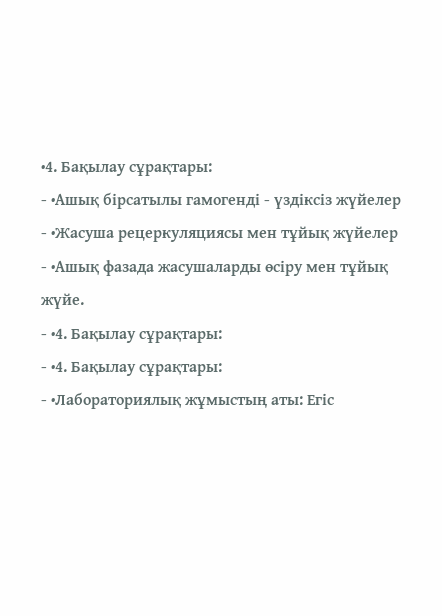•4. Бақылау сұрақтары:
- •Ашық бірсатылы гамогенді - үздіксіз жүйелер
- •Жасуша рецеркуляциясы мен тұйық жүйелер
- •Ашық фазада жасушаларды өсіру мен тұйық жүйе.
- •4. Бақылау сұрақтары:
- •4. Бақылау сұрақтары:
- •Лабораториялық жұмыстың аты: Егіс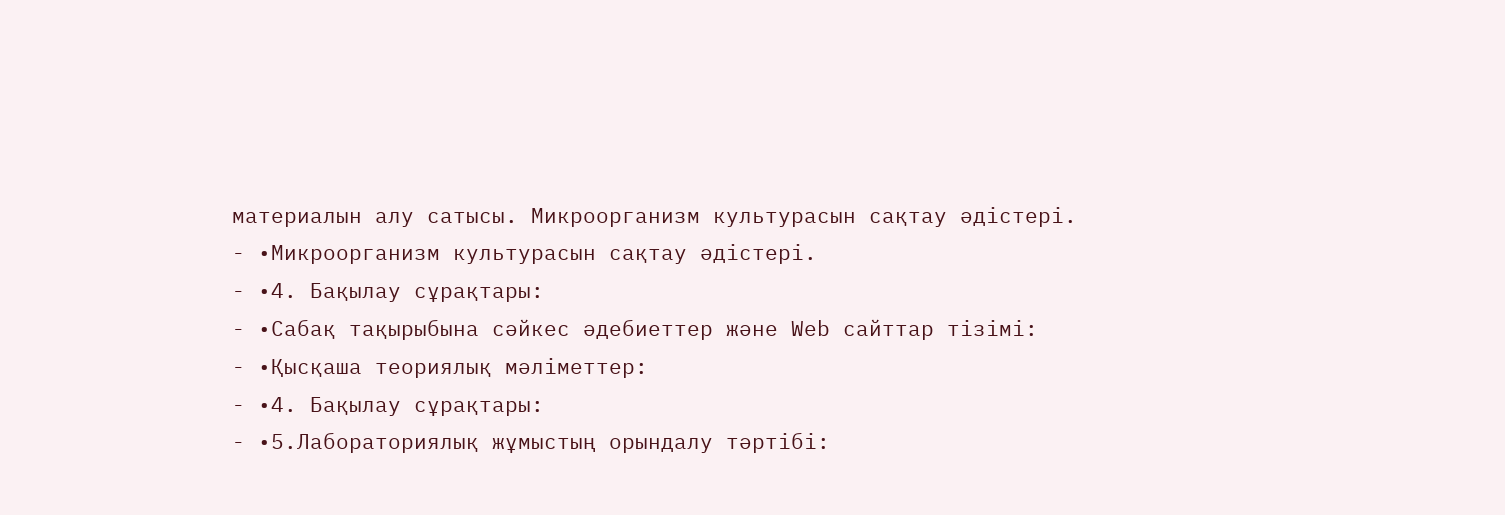материалын алу сатысы. Микроорганизм культурасын сақтау әдістері.
- •Микроорганизм культурасын сақтау әдістері.
- •4. Бақылау сұрақтары:
- •Сабақ тақырыбына сәйкес әдебиеттер және Web сайттар тізімі:
- •Қысқаша теориялық мәліметтер:
- •4. Бақылау сұрақтары:
- •5.Лабораториялық жұмыстың орындалу тәртібі: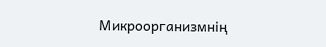Микроорганизмнің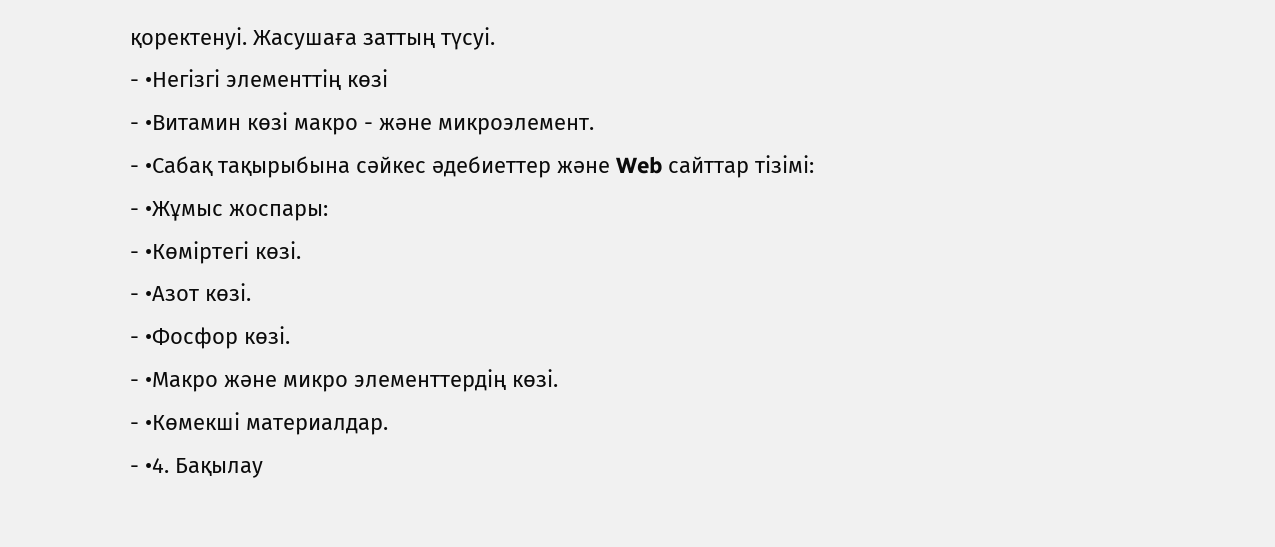қоректенуі. Жасушаға заттың түсуі.
- •Негізгі элементтің көзі
- •Витамин көзі макро - және микроэлемент.
- •Сабақ тақырыбына сәйкес әдебиеттер және Web сайттар тізімі:
- •Жұмыс жоспары:
- •Көміртегі көзі.
- •Азот көзі.
- •Фосфор көзі.
- •Макро және микро элементтердің көзі.
- •Көмекші материалдар.
- •4. Бақылау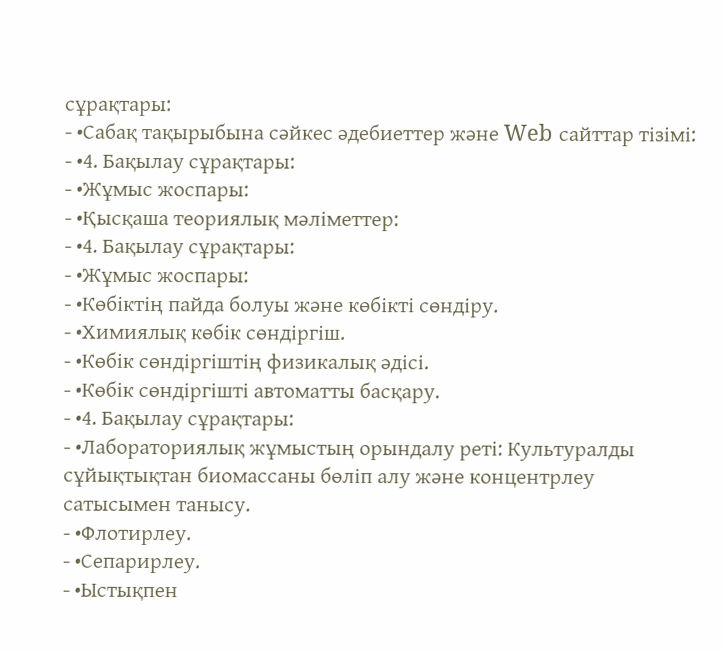сұрақтары:
- •Сабақ тақырыбына сәйкес әдебиеттер және Web сайттар тізімі:
- •4. Бақылау сұрақтары:
- •Жұмыс жоспары:
- •Қысқаша теориялық мәліметтер:
- •4. Бақылау сұрақтары:
- •Жұмыс жоспары:
- •Көбіктің пайда болуы және көбікті сөндіру.
- •Химиялық көбік сөндіргіш.
- •Көбік сөндіргіштің физикалық әдісі.
- •Көбік сөндіргішті автоматты басқару.
- •4. Бақылау сұрақтары:
- •Лабораториялық жұмыстың орындалу реті: Культуралды сұйықтықтан биомассаны бөліп алу және концентрлеу сатысымен танысу.
- •Флотирлеу.
- •Сепарирлеу.
- •Ыстықпен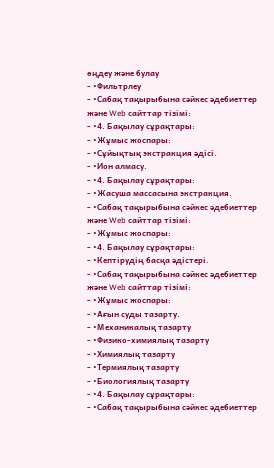өңдеу және булау
- •Фильтрлеу
- •Сабақ тақырыбына сәйкес әдебиеттер және Web сайттар тізімі:
- •4. Бақылау сұрақтары:
- •Жұмыс жоспары:
- •Сұйықтық экстракция әдісі.
- •Ион алмасу.
- •4. Бақылау сұрақтары:
- •Жасуша массасына экстракция.
- •Сабақ тақырыбына сәйкес әдебиеттер және Web сайттар тізімі:
- •Жұмыс жоспары:
- •4. Бақылау сұрақтары:
- •Кептірудің басқа әдістері.
- •Сабақ тақырыбына сәйкес әдебиеттер және Web сайттар тізімі:
- •Жұмыс жоспары:
- •Ағын суды тазарту.
- •Механикалық тазарту
- •Физико-химиялық тазарту
- •Химиялық тазарту
- •Термиялық тазарту
- •Биологиялық тазарту
- •4. Бақылау сұрақтары:
- •Сабақ тақырыбына сәйкес әдебиеттер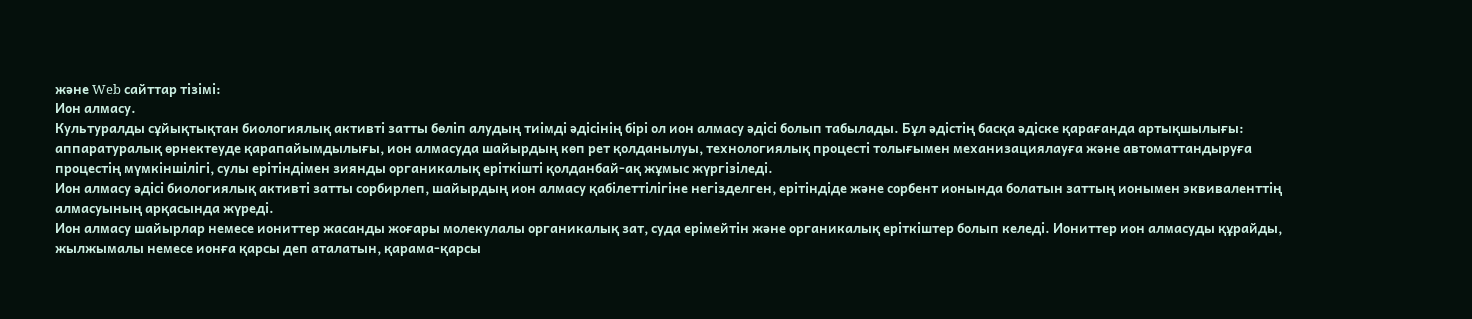және Web сайттар тізімі:
Ион алмасу.
Культуралды сұйықтықтан биологиялық активті затты бөліп алудың тиімді әдісінің бірі ол ион алмасу әдісі болып табылады. Бұл әдістің басқа әдіске қарағанда артықшылығы: аппаратуралық өрнектеуде қарапайымдылығы, ион алмасуда шайырдың көп рет қолданылуы, технологиялық процесті толығымен механизациялауға және автоматтандыруға процестің мүмкіншілігі, сулы ерітіндімен зиянды органикалық еріткішті қолданбай-ақ жұмыс жүргізіледі.
Ион алмасу әдісі биологиялық активті затты сорбирлеп, шайырдың ион алмасу қабілеттілігіне негізделген, ерітіндіде және сорбент ионында болатын заттың ионымен эквиваленттің алмасуының арқасында жүреді.
Ион алмасу шайырлар немесе иониттер жасанды жоғары молекулалы органикалық зат, суда ерімейтін және органикалық еріткіштер болып келеді. Иониттер ион алмасуды құрайды, жылжымалы немесе ионға қарсы деп аталатын, қарама-қарсы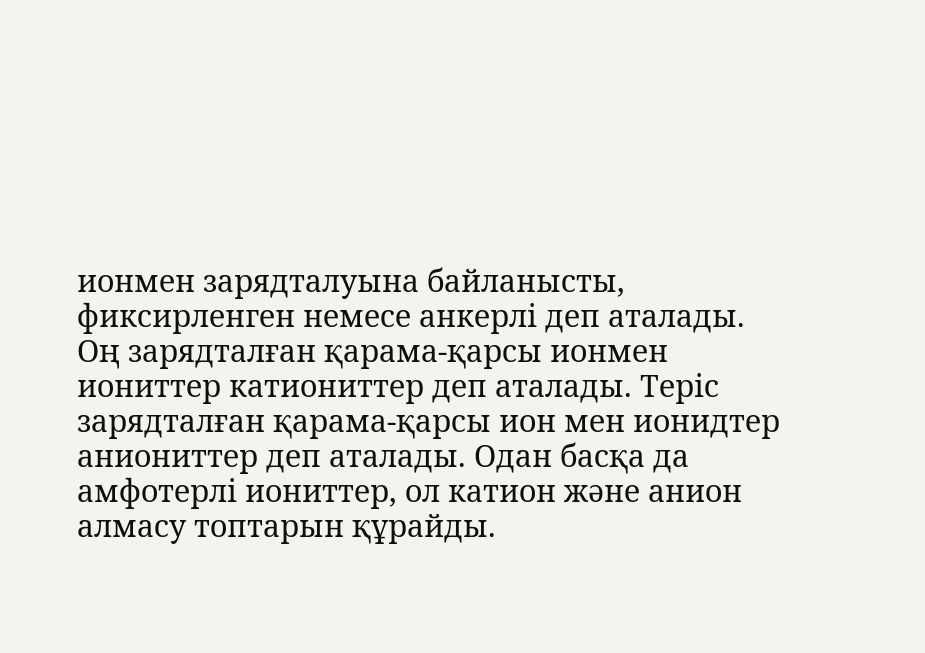ионмен зарядталуына байланысты, фиксирленген немесе анкерлі деп аталады.
Оң зарядталған қарама-қарсы ионмен иониттер катиониттер деп аталады. Теріс зарядталған қарама-қарсы ион мен ионидтер аниониттер деп аталады. Одан басқа да амфотерлі иониттер, ол катион және анион алмасу топтарын құрайды.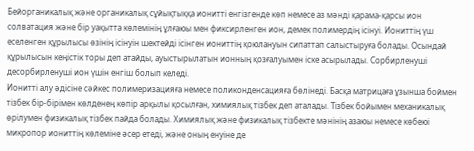Бейорганикалық және органикалық сұйықтыққа ионитті енгізгенде көп немесе аз мәнді қарама-қарсы ион солватация және бір уақытта көлемінің ұлғаюы мен фиксирленген ион, демек полимердің ісінуі. Иониттің үш еселенген құрылысы өзінің ісінуін шектейді ісінген иониттің қоюлануын сипаттап салыстыруға болады. Осындай құрылысын кеңістік торы деп атайды, ауыстырылатын ионның қозғалуымен іске асырылады. Сорбирленуші десорбирленуші ион үшін енгіш болып келеді.
Ионитті алу әдісіне сәйкес полимеризацияға немесе поликонденсацияға бөлінеді. Басқа матрицаға ұзынша боймен тізбек бір-бірімен көлденең көпір арқылы қосылған, химиялық тізбек деп аталады. Тізбек бойымен механикалық өрілумен физикалық тізбек пайда болады. Химиялық және физикалық тізбекте мәнінің азаюы немесе көбеюі микропор иониттің көлеміне әсер етеді, және оның енуіне де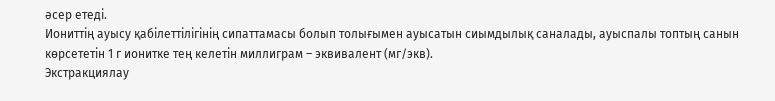әсер етеді.
Иониттің ауысу қабілеттілігінің сипаттамасы болып толығымен ауысатын сиымдылық саналады, ауыспалы топтың санын көрсететін 1 г ионитке тең келетін миллиграм – эквивалент (мг/экв).
Экстракциялау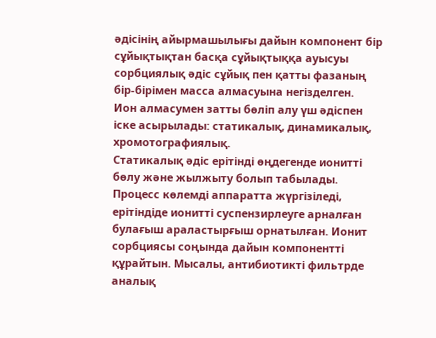әдісінің айырмашылығы дайын компонент бір сұйықтықтан басқа сұйықтыққа ауысуы сорбциялық әдіс сұйық пен қатты фазаның бір-бірімен масса алмасуына негізделген.
Ион алмасумен затты бөліп алу үш әдіспен іске асырылады: статикалық, динамикалық, хромотографиялық.
Статикалық әдіс ерітінді өңдегенде ионитті бөлу және жылжыту болып табылады. Процесс көлемді аппаратта жүргізіледі, ерітіндіде ионитті суспензирлеуге арналған булағыш араластырғыш орнатылған. Ионит сорбциясы соңында дайын компонентті құрайтын. Мысалы, антибиотикті фильтрде аналық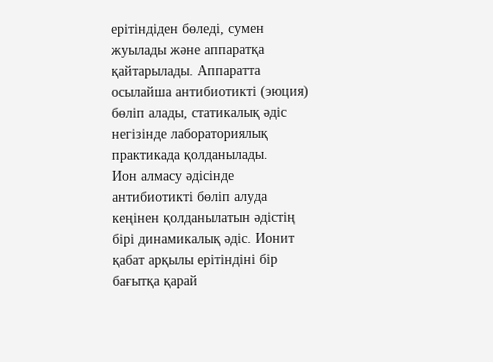ерітіндіден бөледі, сумен жуылады және аппаратқа қайтарылады. Аппаратта осылайша антибиотикті (эюция) бөліп алады, статикалық әдіс негізінде лабораториялық практикада қолданылады.
Ион алмасу әдісінде антибиотикті бөліп алуда кеңінен қолданылатын әдістің бірі динамикалық әдіс. Ионит қабат арқылы ерітіндіні бір бағытқа қарай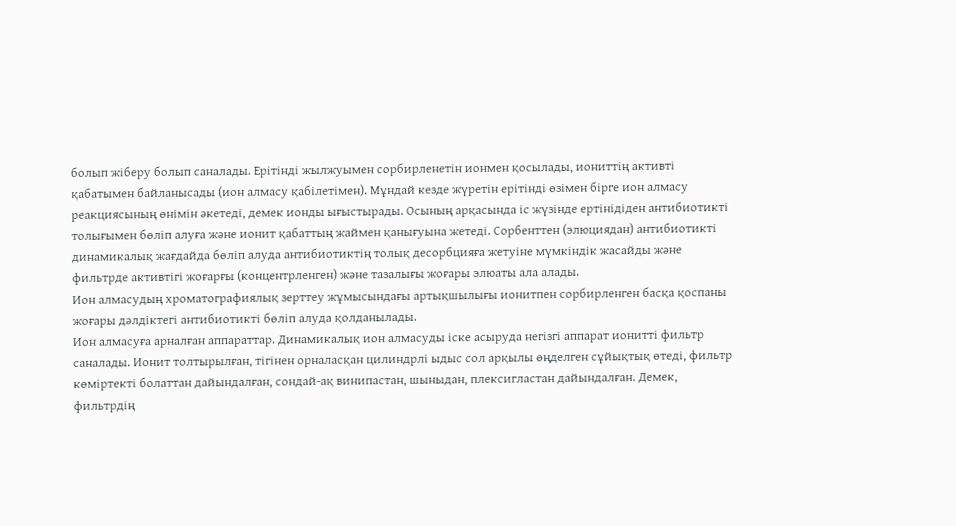болып жіберу болып саналады. Ерітінді жылжуымен сорбирленетін ионмен қосылады, иониттің активті қабатымен байланысады (ион алмасу қабілетімен). Мұндай кезде жүретін ерітінді өзімен бірге ион алмасу реакциясының өнімін әкетеді, демек ионды ығыстырады. Осының арқасында іс жүзінде ертінідіден антибиотикті толығымен бөліп алуға және ионит қабаттың жаймен қанығуына жетеді. Сорбенттен (элюциядан) антибиотикті динамикалық жағдайда бөліп алуда антибиотиктің толық десорбцияға жетуіне мүмкіндік жасайды және фильтрде активтігі жоғарғы (концентрленген) және тазалығы жоғары элюаты ала алады.
Ион алмасудың хроматографиялық зерттеу жұмысындағы артықшылығы ионитпен сорбирленген басқа қоспаны жоғары дәлдіктегі антибиотикті бөліп алуда қолданылады.
Ион алмасуға арналған аппараттар. Динамикалық ион алмасуды іске асыруда негізгі аппарат ионитті фильтр саналады. Ионит толтырылған, тігінен орналасқан цилиндрлі ыдыс сол арқылы өңделген сұйықтық өтеді, фильтр көміртекті болаттан дайындалған, сондай-ақ винипастан, шыныдан, плексигластан дайындалған. Демек, фильтрдің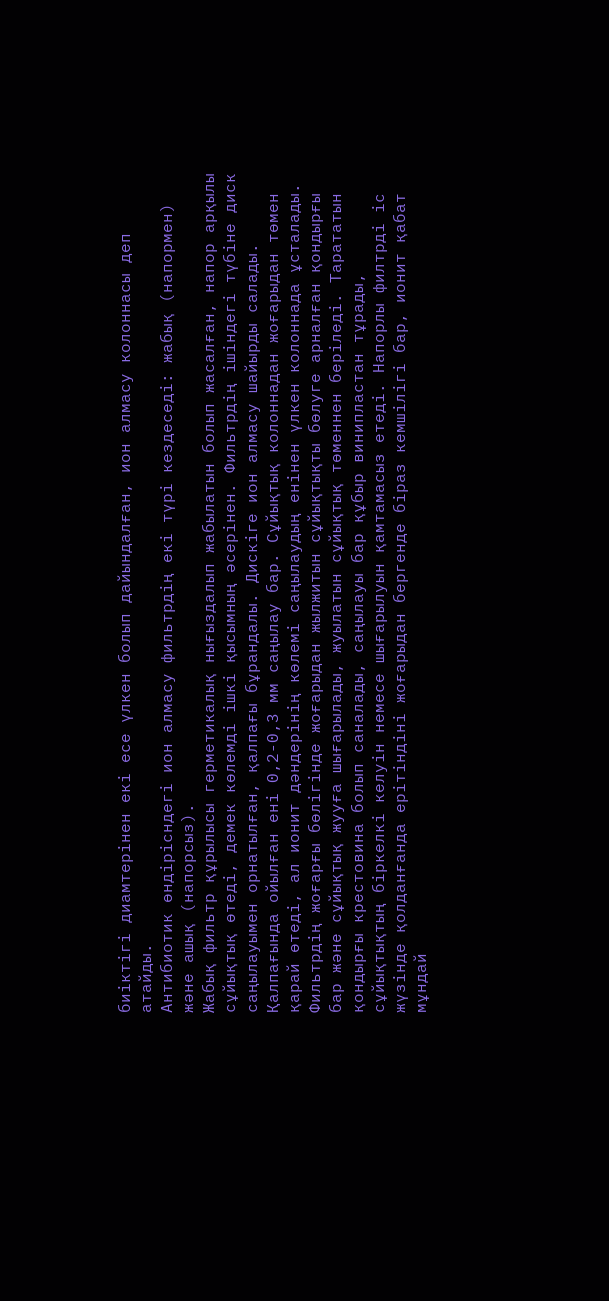биіктігі диамтерінен екі есе үлкен болып дайындалған, ион алмасу колоннасы деп атайды.
Антибиотик өндірісндегі ион алмасу фильтрдің екі түрі кездеседі: жабық (напормен) және ашық (напорсыз).
Жабық фильтр құрылысы герметикалық нығыздалып жабылатын болып жасалған, напор арқылы сұйықтық өтеді, демек көлемді ішкі қысымның әсерінен. Фильтрдің ішіндегі түбіне диск саңылауымен орнатылған, қалпағы бұрандалы. Дискіге ион алмасу шайырды салады. Қалпағында ойылған ені 0,2-0,3 мм саңылау бар. Сұйықтық колоннадан жоғарыдан төмен қарай өтеді, ал ионит дәндерінің көлемі саңылаудың енінен үлкен колоннада ұсталады. Фильтрдің жоғарғы бөлігінде жоғарыдан жылжитын сұйықтықты бөлуге арналған қондырғы бар және сұйықтық жууға шығарылады, жуылатын сұйықтық төменнен беріледі. Тарататын қондырғы крестовина болып саналады, саңылауы бар құбыр винипластан тұрады, сұйықтықтың біркелкі келуін немесе шығарылуын қамтамасыз етеді. Напорлы филтрді іс жүзінде қолданғанда ерітіндіні жоғарыдан бергенде біраз кемшілігі бар, ионит қабат мұндай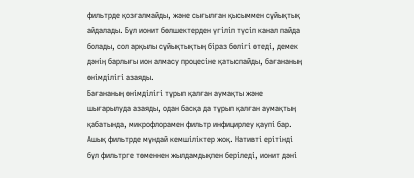фильтрде қозғалмайды, және сығылған қысыммен сұйықтық айдалады. Бұл ионит бөлшектерден үгіліп түсіп канал пайда болады, сол арқылы сұйықтықтың біраз бөлігі өтеді, демек дәнің барлығы ион алмасу процесіне қатыспайды, бағананың өнімділігі азаяды.
Бағананың өнімділігі тұрып қалған аумақты және шығарылуда азаяды, одан басқа да тұрып қалған аумақтың қабатында, микрофлорамен фильтр инфицирлеу қаупі бар.
Ашық фильтрде мұндай кемшіліктер жоқ. Нативті ерітінді бұл фильтрге төменнен жылдамдықпен беріледі, ионит дәні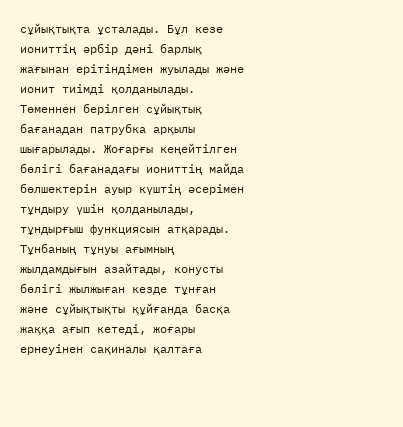сұйықтықта ұсталады. Бұл кезе иониттің әрбір дәні барлық жағынан ерітіндімен жуылады және ионит тиімді қолданылады. Төменнен берілген сұйықтық бағанадан патрубка арқылы шығарылады. Жоғарғы кеңейтілген бөлігі бағанадағы иониттің майда бөлшектерін ауыр күштің әсерімен тұндыру үшін қолданылады, тұндырғыш функциясын атқарады. Тұнбаның тұнуы ағымның жылдамдығын азайтады, конусты бөлігі жылжыған кезде тұнған және сұйықтықты құйғанда басқа жаққа ағып кетеді, жоғары ернеуінен сақиналы қалтаға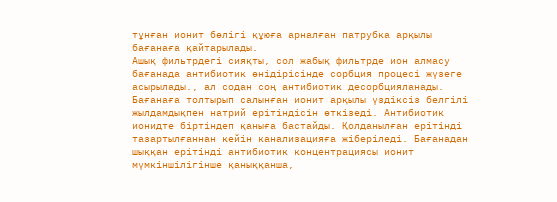тұнған ионит бөлігі құюға арналған патрубка арқылы бағанаға қайтарылады.
Ашық фильтрдегі сияқты, сол жабық фильтрде ион алмасу бағанада антибиотик өнідірісінде сорбция процесі жүзеге асырылады., ал содан соң антибиотик десорбцияланады. Бағанаға толтырып салынған ионит арқылы үздіксіз белгілі жылдамдықпен натрий ерітіндісін өткізеді. Антибиотик ионидте біртіндеп қаныға бастайды. Қолданылған ерітінді тазартылғаннан кейін канализацияға жіберіледі. Бағанадан шыққан ерітінді антибиотик концентрациясы ионит мүмкіншілігінше қаныққанша,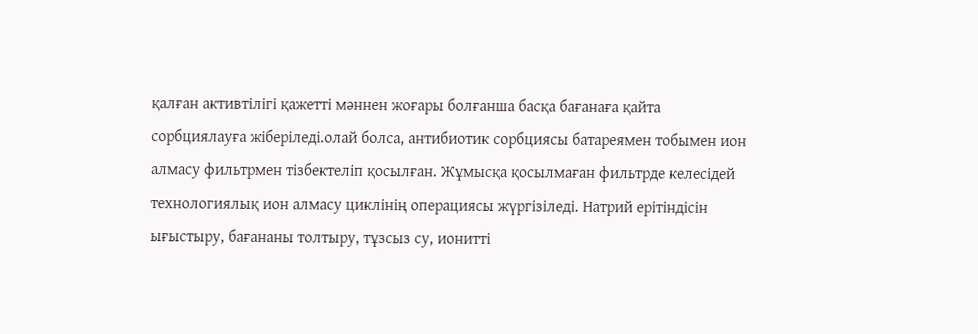қалған активтілігі қажетті мәннен жоғары болғанша басқа бағанаға қайта сорбциялауға жіберіледі.олай болса, антибиотик сорбциясы батареямен тобымен ион алмасу фильтрмен тізбектеліп қосылған. Жұмысқа қосылмаған фильтрде келесідей технологиялық ион алмасу циклінің операциясы жүргізіледі. Натрий ерітіндісін ығыстыру, бағананы толтыру, тұзсыз су, ионитті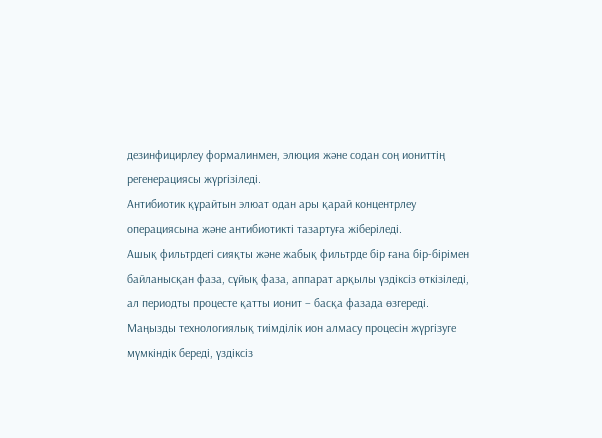дезинфицирлеу формалинмен, элюция және содан соң иониттің регенерациясы жүргізіледі.
Антибиотик құрайтын элюат одан ары қарай концентрлеу операциясына және антибиотикті тазартуға жіберіледі.
Ашық фильтрдегі сияқты және жабық фильтрде бір ғана бір-бірімен байланысқан фаза, сұйық фаза, аппарат арқылы үздіксіз өткізіледі, ал периодты процесте қатты ионит – басқа фазада өзгереді. Маңызды технологиялық тиімділік ион алмасу процесін жүргізуге мүмкіндік береді, үздіксіз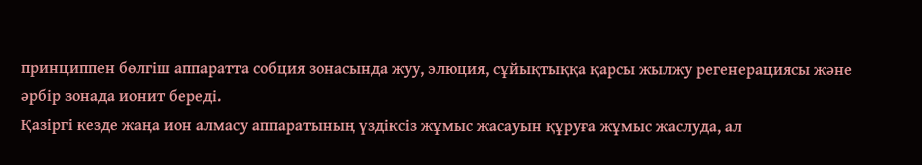принциппен бөлгіш аппаратта собция зонасында жуу, элюция, сұйықтыққа қарсы жылжу регенерациясы және әрбір зонада ионит береді.
Қазіргі кезде жаңа ион алмасу аппаратының үздіксіз жұмыс жасауын құруға жұмыс жаслуда, ал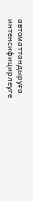автоматтандыруға интенсифицирлеуге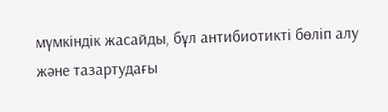мүмкіндік жасайды, бұл антибиотикті бөліп алу және тазартудағы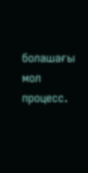болашағы мол процесс.